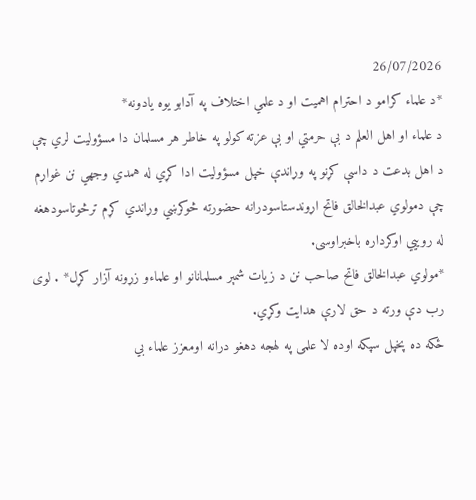26/07/2026
*د علماء کرامو د احترام اهمیت او د علمي اختلاف په آدابو یوه یادونه*
د علماء او اهل العلم د بې حرمتي او بې عزته کولو په خاطر هر مسلمان دا مسؤولیت لري چې د اهل بدعت د داسې کړنو په وړاندې خپل مسؤولیت ادا کړي له همدي وجهي نن غواړم چې دمولوي عبدالخالق فاتح اړوندستاسودرانه حضورته څوکرښي وړاندي کړم ترڅوتاسودهغه له روییي اوکرداره باخبراوسی.
*مولوي عبدالخالق فاتح صاحب نن د زیات شمېر مسلمانانو او علماءو زړونه آزار کړل* . لوی رب دې ورته د حق لارې هدایت وکړي.
ځکه ده پخپل سپکه اوده لا علمی په لهجه دهغو درانه اومعزز علماء بي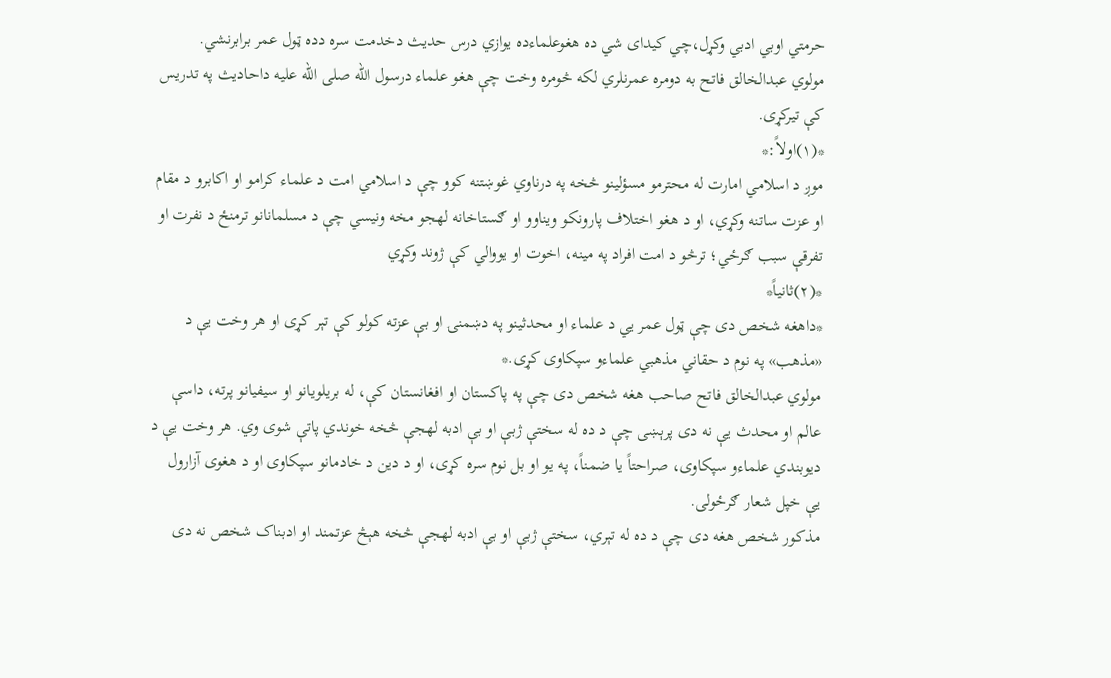حرمتي اوبي ادبي وکړل،چي کیدای شي ده هغوعلماءده یوازي درس حدیث دخدمت سره دده ټول عمر برابرنشي.
مولوي عبدالخالق فاتح به دومره عمرنلري لکه څومره وخت چې هغو علماء درسول الله صلی الله علیه داحادیث په تدریس کې تیرکړی.
*(۱)اولاً:*
موږ د اسلامي امارت له محترمو مسؤلینو څخه په درناوي غوښتنه کوو چې د اسلامي امت د علماء کرامو او اکابرو د مقام او عزت ساتنه وکړي، او د هغو اختلاف پارونکو ویناوو او ګستاخانه لهجو مخه ونیسي چې د مسلمانانو ترمنځ د نفرت او تفرقې سبب ګرځي؛ ترڅو د امت افراد په مینه، اخوت او یووالي کې ژوند وکړي
*(۲)ثانیاً*
*داهغه شخص دی چې ټول عمر یي د علماء او محدثینو په دښمنۍ او بې عزته کولو کې تېر کړی او هر وخت یې د «مذهب» په نوم د حقاني مذهبي علماءو سپکاوی کړی.*
مولوي عبدالخالق فاتح صاحب هغه شخص دی چې په پاکستان او افغانستان کې، له بریلویانو او سیفیانو پرته، داسې عالم او محدث یې نه دی پرېښی چې د ده له سختې ژبې او بې ادبه لهجې څخه خوندي پاتې شوی وي. هر وخت یې د دیوبندي علماءو سپکاوی، صراحتاً یا ضمناً، په یو او بل نوم سره کړی، او د دین د خادمانو سپکاوی او د هغوی آزارول یې خپل شعار ګرځولی.
مذکور شخص هغه دی چې د ده له تېري، سختې ژبې او بې ادبه لهجې څخه هېڅ عزتمند او ادبناک شخص نه دی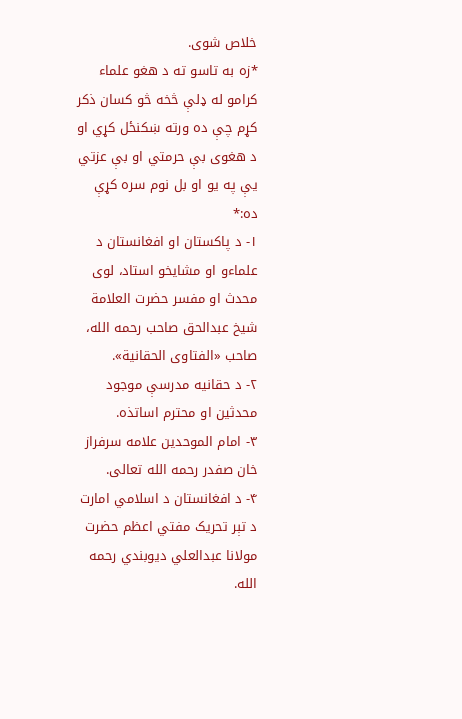خلاص شوی.
*زه به تاسو ته د هغو علماء کرامو له ډلې څخه څو کسان ذکر کړم چې ده ورته ښکنځل کړي او د هغوی بې حرمتي او بې عزتي یې په یو او بل نوم سره کړې ده:*
۱- د پاکستان او افغانستان د علماءو او مشایخو استاد، لوی محدث او مفسر حضرت العلامة شیخ عبدالحق صاحب رحمه الله، صاحب «الفتاوى الحقانية».
۲- د حقانیه مدرسې موجود محدثین او محترم اساتذه.
۳- امام الموحدین علامه سرفراز خان صفدر رحمه الله تعالی.
۴- د افغانستان د اسلامي امارت د تېر تحریک مفتي اعظم حضرت مولانا عبدالعلي دیوبندي رحمه الله.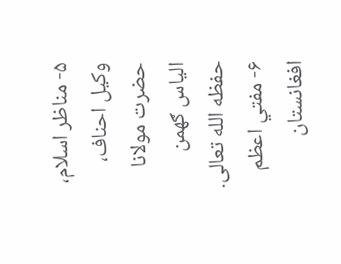۵- مناظر اسلام، وکیل احناف، حضرت مولانا الیاس ګهمن حفظه الله تعالی.
۶- مفتي اعظم افغانستان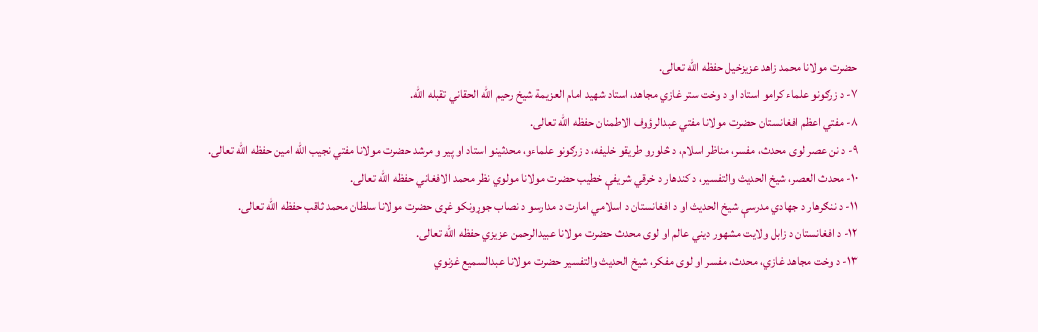حضرت مولانا محمد زاهد عزیزخیل حفظه الله تعالی.
۷- د زرګونو علماء کرامو استاد او د وخت ستر غازي مجاهد، استاد شهید امام العزیمة شیخ رحیم الله الحقاني تقبله الله.
۸- مفتي اعظم افغانستان حضرت مولانا مفتي عبدالرؤوف الاطمنان حفظه الله تعالی.
۹- د نن عصر لوی محدث، مفسر، مناظر اسلام، د څلورو طریقو خلیفه، د زرګونو علماءو، محدثینو استاد او پیر و مرشد حضرت مولانا مفتي نجیب الله امین حفظه الله تعالی.
۱۰- محدث العصر، شیخ الحدیث والتفسیر، د کندهار د خرقي شریفې خطیب حضرت مولانا مولوي نظر محمد الافغاني حفظه الله تعالی.
۱۱- د ننګرهار د جهادي مدرسې شیخ الحدیث او د افغانستان د اسلامي امارت د مدارسو د نصاب جوړونکو غړی حضرت مولانا سلطان محمد ثاقب حفظه الله تعالی.
۱۲- د افغانستان د زابل ولایت مشهور دیني عالم او لوی محدث حضرت مولانا عبیدالرحمن عزیزي حفظه الله تعالی.
۱۳- د وخت مجاهد غازي، محدث، مفسر او لوی مفکر، شیخ الحدیث والتفسیر حضرت مولانا عبدالسميع غزنوي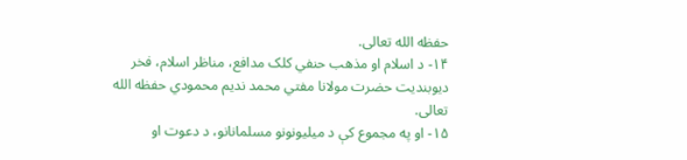حفظه الله تعالی.
۱۴- د اسلام او مذهب حنفي کلک مدافع، مناظر اسلام، فخر دیوبندیت حضرت مولانا مفتي محمد ندیم محمودي حفظه الله تعالی.
۱۵- او په مجموع کې د میلیونونو مسلمانانو، د دعوت او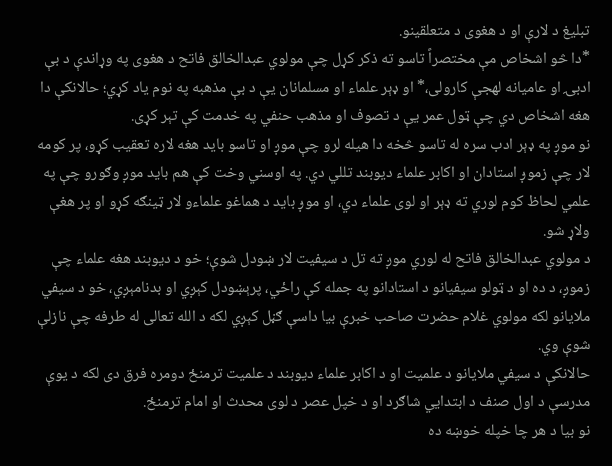تبلیغ د لارې او د هغوی د متعلقینو.
*دا څو اشخاص مې مختصراً تاسو ته ذکر کړل چې مولوي عبدالخالق فاتح د هغوی په وړاندې د بې ادبۍ او عامیانه لهجې کارولی،* او ډېر علماء او مسلمانان یې د بې مذهبه په نوم یاد کړي؛ حالانکې دا هغه اشخاص دي چې ټول عمر یې د تصوف او مذهب حنفي په خدمت کې تېر کړی.
نو موږ په ډېر ادب سره له تاسو څخه دا هیله لرو چې موږ او تاسو باید هغه لاره تعقیب کړو، پر کومه لار چې زموږ استادان او اکابر علماء دیوبند تللي دي. په اوسني وخت کې هم باید موږ وګورو چې په علمي لحاظ کوم لوري ته ډېر او لوی علماء دي، او موږ باید د هماغو علماءو لار ټینګه کړو او پر هغې ولاړ شو.
د مولوي عبدالخالق فاتح له لوري موږ ته تل د سیفیت لار ښودل شوې؛ خو د دیوبند هغه علماء چې زموږ، د ده او د ټولو سیفیانو د استادانو په جمله کې راځي، پرېښودل کېږي او بدنامېږي، خو د سیفي ملایانو لکه مولوي غلام حضرت صاحب خبرې بیا داسې ګڼل کېږي لکه د الله تعالی له طرفه چې نازلې شوې وي.
حالانکې د سیفي ملایانو د علمیت او د اکابر علماء دیوبند د علمیت ترمنځ دومره فرق دی لکه د یوې مدرسې د اول صنف د ابتدایي شاګرد او د خپل عصر د لوی محدث او امام ترمنځ.
نو بیا د هر چا خپله خوښه ده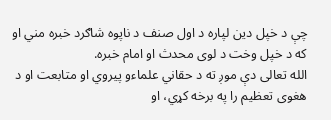چې د خپل دین لپاره د اول صنف د ناپوه شاګرد خبره مني او که د خپل وخت د لوی محدث او امام خبره.
الله تعالی دې موږ ته د حقاني علماءو پیروي او متابعت او د هغوی تعظیم را په برخه کړي، او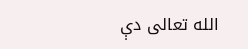الله تعالی دې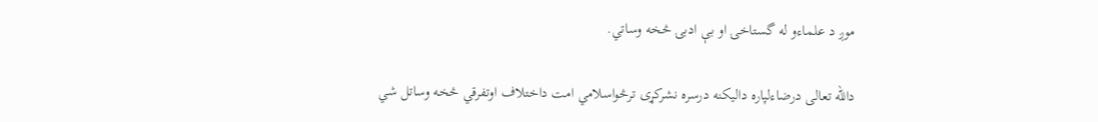موږ د علماءو له گستاخۍ او بې ادبۍ څخه وساتي.

دالله تعالی درضاءلپاره دالیکنه درسره نشرکړی ترڅواسلامي امت داختلاف اوتفرقي څخه وساتل شي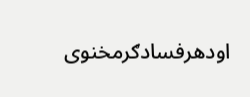اودهرفسادګرمخنوی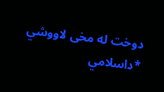دوخت له مخی لاووشي
*داسلامي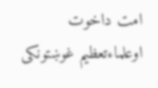امت داخوت اوعلماءتعظیم غوښتونکی